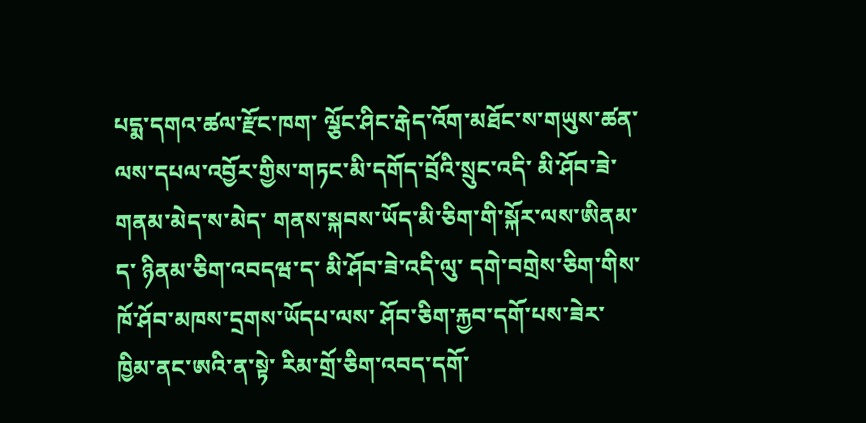པདྨ་དགའ་ཚལ་རྫོང་ཁག་ ལྕོང་ཤིང་རྒེད་འོག་མཐོང་ས་གཡུས་ཚན་ལས་དཔལ་འབྱོར་གྱིས་གཏང་མི་དགོད་བྲོའི་སྲུང་འདི་ མི་ཤོབ་ཟེ་གནམ་མེད་ས་མེད་ གནས་སྐབས་ཡོད་མི་ཅིག་གི་སྐོར་ལས་ཨིནམ་ད་ ཉིནམ་ཅིག་འབདཝ་ད་ མི་ཤོབ་ཟེ་འདི་ལུ་ དགེ་བགྲེས་ཅིག་གིས་ ཁོ་ཤོབ་མཁས་དྲགས་ཡོདཔ་ལས་ ཤོབ་ཅིག་རྐྱབ་དགོ་པས་ཟེར་ ཁྱིམ་ནང་ཨའི་ན་སྟེ་ རིམ་གྲོ་ཅིག་འབད་དགོ་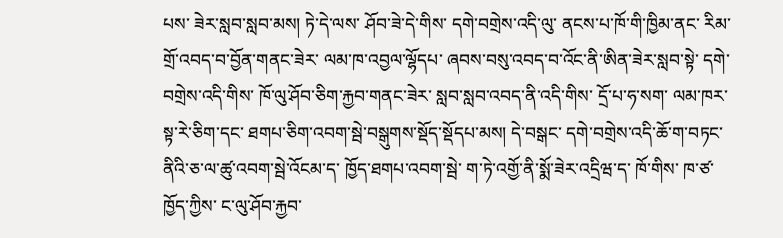པས་ ཟེར་སླབ་སླབ་མས། ཏེ་དེ་ལས་ ཤོབ་ཟེ་དེ་གིས་ དགེ་བགྲེས་འདི་ལུ་ ནངས་པ་ཁོ་གི་ཁྱིམ་ནང་ རིམ་གྲོ་འབད་བ་བྱོན་གནང་ཟེར་ ལམ་ཁ་འབྱལ་ལྷོདཔ་ ཞབས་བསུ་འབད་བ་འོང་ནི་ཨིན་ཟེར་སླབ་སྟེ་ དགེ་བགྲེས་འདི་གིས་ ཁོ་ལུ་ཤོབ་ཅིག་རྐྱབ་གནང་ཟེར་ སླབ་སླབ་འབད་ནི་འདི་གིས་ དྲོ་པ་ཧ་སག་ ལམ་ཁར་སྟ་རེ་ཅིག་དང་ ཐགཔ་ཅིག་འབག་སྦེ་བསྒུགས་སྡོད་སྡོདཔ་མས། དེ་བསྒང་ དགེ་བགྲེས་འདི་ཆོ་ག་བཏང་ནིའི་ཅ་ལ་ཚུ་འབག་སྦེ་འོངམ་ད་ ཁྱོད་ཐགཔ་འབག་སྦེ་ ག་ཏེ་འགྱོ་ནི་སྨོ་ཟེར་འདྲིཝ་ད་ ཁོ་གིས་ ཁ་ཙ་ཁྱོད་ཀྱིས་ ང་ལུ་ཤོབ་རྐྱབ་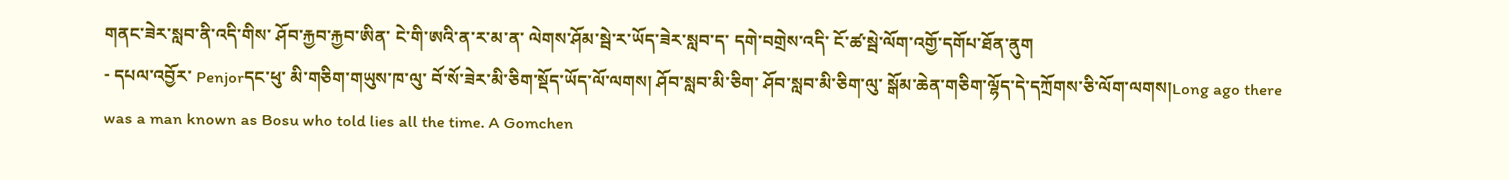གནང་ཟེར་སླབ་ནི་འདི་གིས་ ཤོབ་རྐྱབ་རྐྱབ་ཨིན་ ངེ་གི་ཨའི་ན་ར་མ་ན་ ལེགས་ཤོམ་སྦེ་ར་ཡོད་ཟེར་སླབ་ད་ དགེ་བགྲེས་འདི་ ངོ་ཚ་སྦེ་ལོག་འགྱོ་དགོཔ་ཐོན་ནུག
- དཔལ་འབྱོར་ Penjorདང་ཕུ་ མི་གཅིག་གཡུས་ཁ་ལུ་ བོ་སོ་ཟེར་མི་ཅིག་སྡོད་ཡོད་ལོ་ལགས། ཤོབ་སླབ་མི་ཅིག་ ཤོབ་སླབ་མི་ཅིག་ལུ་ སྒོམ་ཆེན་གཅིག་ལྷོད་དེ་དཀྲོགས་ཅི་ལོག་ལགས།Long ago there was a man known as Bosu who told lies all the time. A Gomchen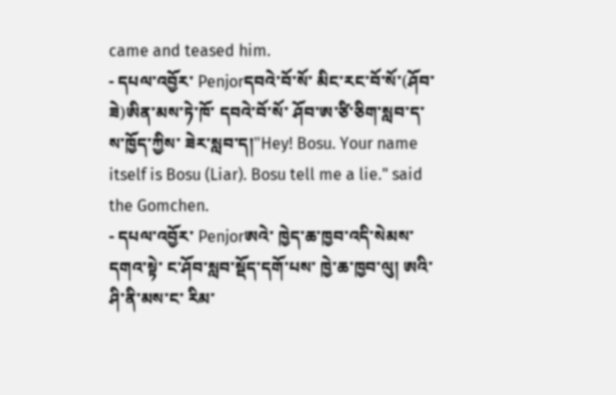came and teased him.
- དཔལ་འབྱོར་ Penjorདབའེ་བོ་སོ་ མིང་རང་བོ་སོ་(ཤོབ་ཟེ)ཨིན་མས་ཏེ་ཁོ་ དབའེ་བོ་སོ་ ཤོབ་ཨ་ཙི་ཅིག་སླབ་ད་ས་ཁྱོད་ཀྱིས་ ཟེར་སླབ་ད།"Hey! Bosu. Your name itself is Bosu (Liar). Bosu tell me a lie." said the Gomchen.
- དཔལ་འབྱོར་ Penjorཨའེ་ ཁྱེད་ཆ་ཁྱབ་འདི་སེམས་དགའ་སྟེ་ ང་ཤོབ་སླབ་སྡོད་དགོ་པས་ ཁྱེ་ཆ་ཁྱབ་ལུ། ཨའི་ཤི་ནི་མས་ང་ རིམ་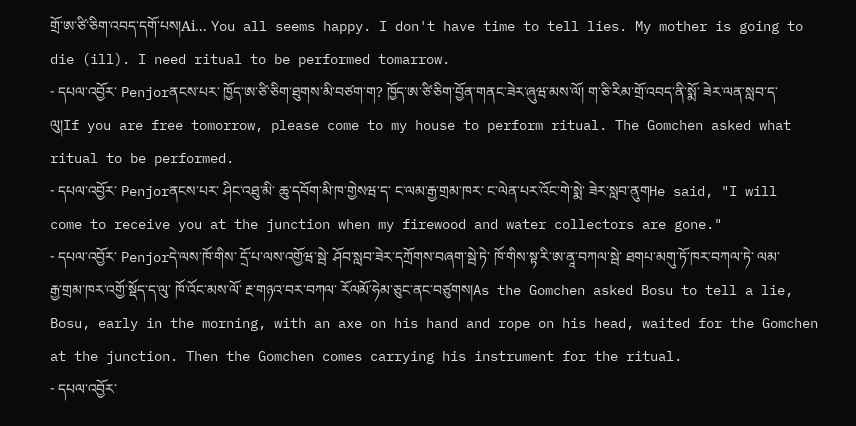གྲོ་ཨ་ཙི་ཅིག་འབད་དགོ་པས།Ai... You all seems happy. I don't have time to tell lies. My mother is going to die (ill). I need ritual to be performed tomarrow.
- དཔལ་འབྱོར་ Penjorནངས་པར་ ཁྱོད་ཨ་ཙི་ཅིག་ཐུགས་མི་བཙག་ག? ཁྱོད་ཨ་ཙི་ཅིག་བྱོན་གནང་ཟེར་ཞུཝ་མས་ལོ། ག་ཅི་རིམ་གྲོ་འབད་ནི་སྨོ་ ཟེར་ལན་སླབ་ད་ལུ།If you are free tomorrow, please come to my house to perform ritual. The Gomchen asked what ritual to be performed.
- དཔལ་འབྱོར་ Penjorནངས་པར་ ཤིང་འཐུ་མི་ ཆུ་དབོག་མི་ཁ་གྱེསཝ་ད་ ང་ལམ་རྒྱ་གྲམ་ཁར་ ང་ལེན་པར་འོང་གེ་སྨེ་ ཟེར་སླབ་ནུགHe said, "I will come to receive you at the junction when my firewood and water collectors are gone."
- དཔལ་འབྱོར་ Penjorདེ་ལས་ཁོ་གིས་ དྲོ་པ་ལས་འགྱོཝ་སྦེ་ ཤོབ་སླབ་ཟེར་དཀྲོགས་བཞག་སྦེ་ཏེ་ ཁོ་གིས་སྟ་རི་ཨ་ནཱ་བཀལ་སྦེ་ ཐགཔ་མགུ་ཏོ་ཁར་བཀལ་ཏེ་ ལམ་རྒྱ་གྲམ་ཁར་འགྱོ་སྡོད་ད་ལུ་ ཁོ་འོང་མས་ལོ་ རྔ་གཉའ་བར་བཀལ་ རོལམོ་ཧེམ་ཅུང་ནང་བཙུགས།As the Gomchen asked Bosu to tell a lie, Bosu, early in the morning, with an axe on his hand and rope on his head, waited for the Gomchen at the junction. Then the Gomchen comes carrying his instrument for the ritual.
- དཔལ་འབྱོར་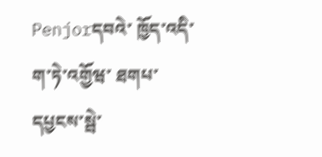Penjorདབའེ་ ཁྱོད་འདི་ག་ཏེ་འགྱོཝ་ ཐགཔ་དཔྱངས་སྦེ་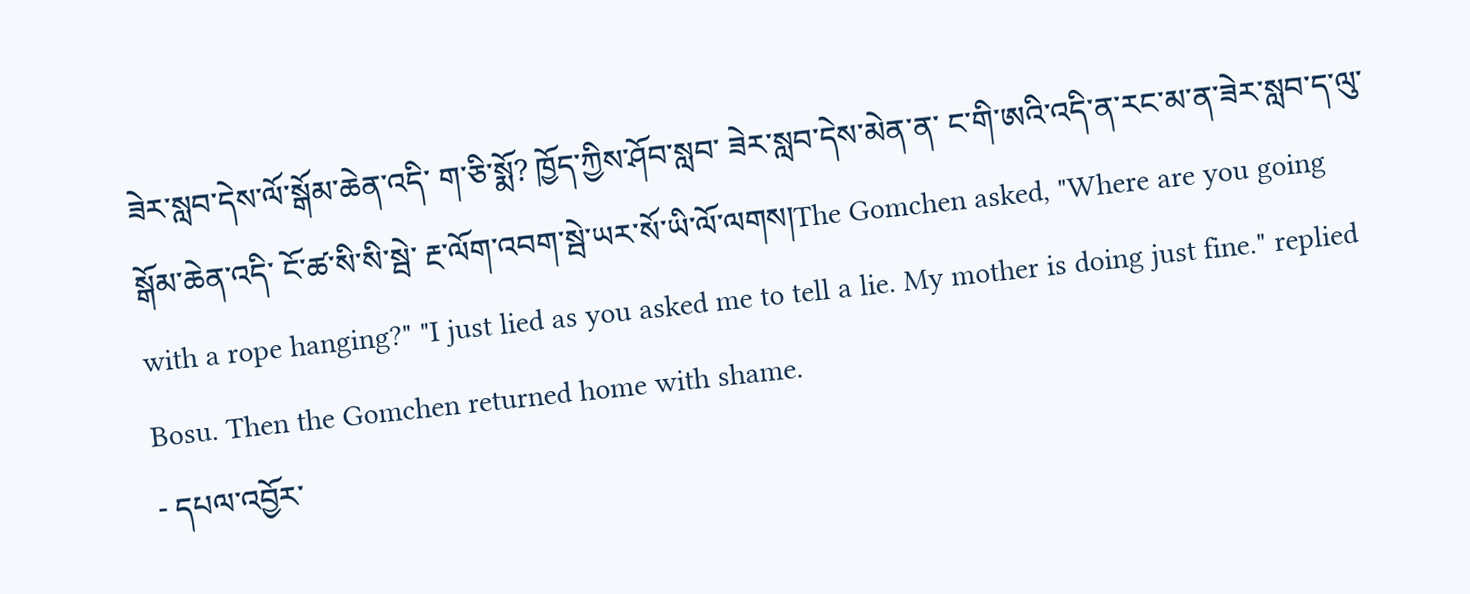ཟེར་སླབ་དེས་ལོ་སྒོམ་ཆེན་འདི་ ག་ཅི་སྨོ? ཁྱོད་ཀྱིས་ཤོབ་སླབ་ ཟེར་སླབ་དེས་མེན་ན་ ང་གི་ཨའི་འདི་ན་རང་མ་ན་ཟེར་སླབ་ད་ལུ་ སྒོམ་ཆེན་འདི་ ངོ་ཚ་སི་སི་སྦེ་ རྔ་ལོག་འབག་སྦེ་ཡར་སོ་ཡི་ལོ་ལགས།The Gomchen asked, "Where are you going with a rope hanging?" "I just lied as you asked me to tell a lie. My mother is doing just fine." replied Bosu. Then the Gomchen returned home with shame.
- དཔལ་འབྱོར་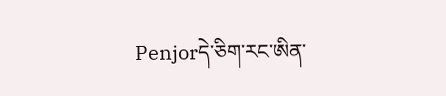Penjorདེ་ཅིག་རང་ཨིན་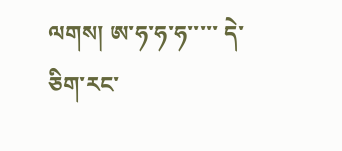ལགས། ཨ་ཧ་ཧ་ཧ་་་་་ དེ་ཅིག་རང་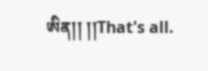ཨིན།། །།That's all.